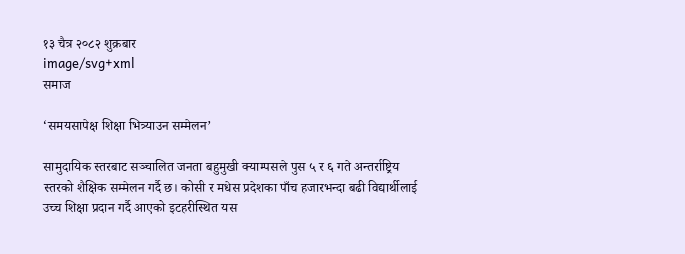१३ चैत्र २०८२ शुक्रबार
image/svg+xml
समाज

‘समयसापेक्ष शिक्षा भित्र्याउन सम्मेलन’

सामुदायिक स्तरबाट सञ्चालित जनता बहुमुखी क्याम्पसले पुस ५ र ६ गते अन्तर्राष्ट्रिय स्तरको शैक्षिक सम्मेलन गर्दै छ। कोसी र मधेस प्रदेशका पाँच हजारभन्दा बढी विद्यार्थीलाई उच्च शिक्षा प्रदान गर्दै आएको इटहरीस्थित यस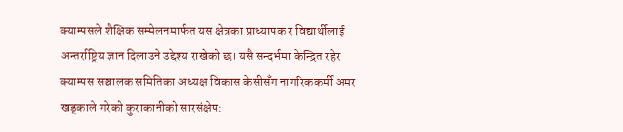क्याम्पसले शैक्षिक सम्मेलनमार्फत यस क्षेत्रका प्राध्यापक र विद्यार्थीलाई अन्तर्राष्ट्रिय ज्ञान दिलाउने उद्देश्य राखेको छ। यसै सन्दर्भमा केन्द्रित रहेर क्याम्पस सञ्चालक समितिका अध्यक्ष विकास केसीसँग नागरिककर्मी अमर खड्काले गरेको कुराकानीको सारसंक्षेप: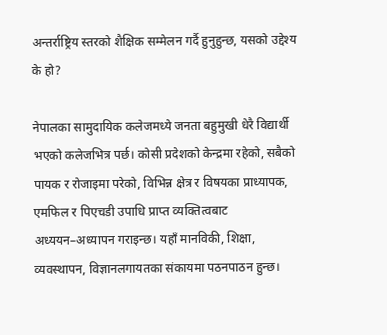अन्तर्राष्ट्रिय स्तरको शैक्षिक सम्मेलन गर्दै हुनुहुन्छ, यसको उद्देश्य के हो?

नेपालका सामुदायिक कलेजमध्ये जनता बहुमुखी धेरै विद्यार्थी भएको कलेजभित्र पर्छ। कोसी प्रदेशको केन्द्रमा रहेको, सबैको पायक र रोजाइमा परेको, विभिन्न क्षेत्र र विषयका प्राध्यापक, एमफिल र पिएचडी उपाधि प्राप्त व्यक्तित्वबाट अध्ययन–अध्यापन गराइन्छ। यहाँ मानविकी, शिक्षा, व्यवस्थापन, विज्ञानलगायतका संकायमा पठनपाठन हुन्छ।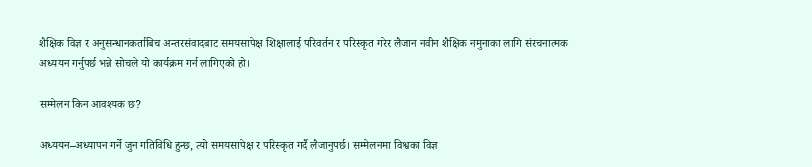शैक्षिक विज्ञ र अनुसन्धानकर्ताबिच अन्तरसंवादबाट समयसापेक्ष शिक्षालाई परिवर्तन र परिस्कृत गरेर लैजान नवीन शैक्षिक नमुनाका लागि संरचनात्मक अध्ययन गर्नुपर्छ भन्ने सोचले यो कार्यक्रम गर्न लागिएको हो।

सम्मेलन किन आवश्यक छ?

अध्ययन–अध्यापन गर्ने जुन गतिविधि हुन्छ, त्यो समयसापेक्ष र परिस्कृत गर्दै लैजानुपर्छ। सम्मेलनमा विश्वका विज्ञ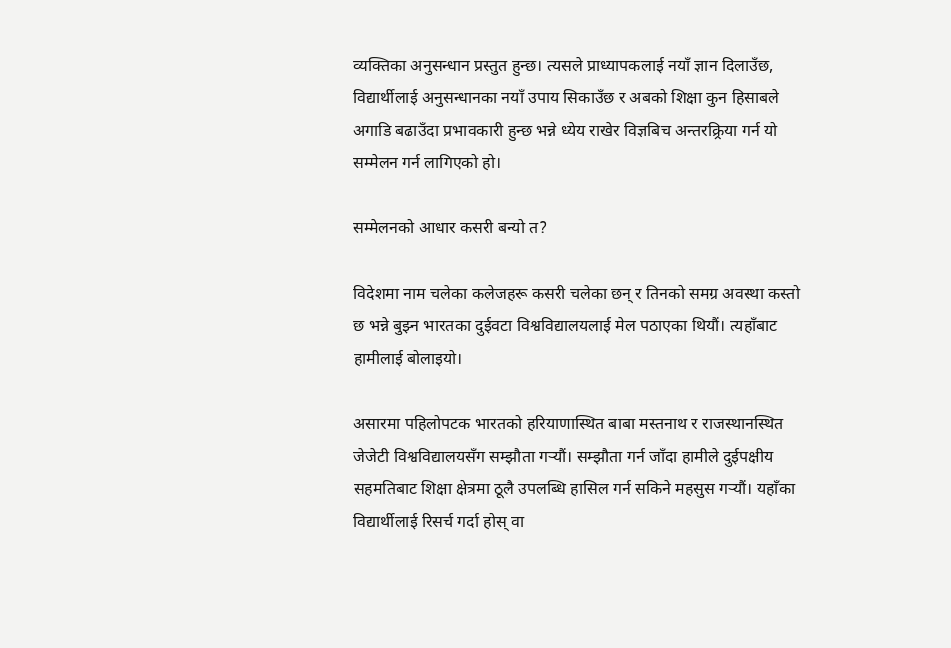व्यक्तिका अनुसन्धान प्रस्तुत हुन्छ। त्यसले प्राध्यापकलाई नयाँ ज्ञान दिलाउँछ, विद्यार्थीलाई अनुसन्धानका नयाँ उपाय सिकाउँछ र अबको शिक्षा कुन हिसाबले अगाडि बढाउँदा प्रभावकारी हुन्छ भन्ने ध्येय राखेर विज्ञबिच अन्तरक्र्रिया गर्न यो सम्मेलन गर्न लागिएको हो।

सम्मेलनको आधार कसरी बन्यो त?

विदेशमा नाम चलेका कलेजहरू कसरी चलेका छन् र तिनको समग्र अवस्था कस्तो छ भन्ने बुझ्न भारतका दुईवटा विश्वविद्यालयलाई मेल पठाएका थियौं। त्यहाँबाट हामीलाई बोलाइयो।

असारमा पहिलोपटक भारतको हरियाणास्थित बाबा मस्तनाथ र राजस्थानस्थित जेजेटी विश्वविद्यालयसँग सम्झौता गर्‍यौं। सम्झौता गर्न जाँदा हामीले दुईपक्षीय सहमतिबाट शिक्षा क्षेत्रमा ठूलै उपलब्धि हासिल गर्न सकिने महसुस गर्‍यौं। यहाँका विद्यार्थीलाई रिसर्च गर्दा होस् वा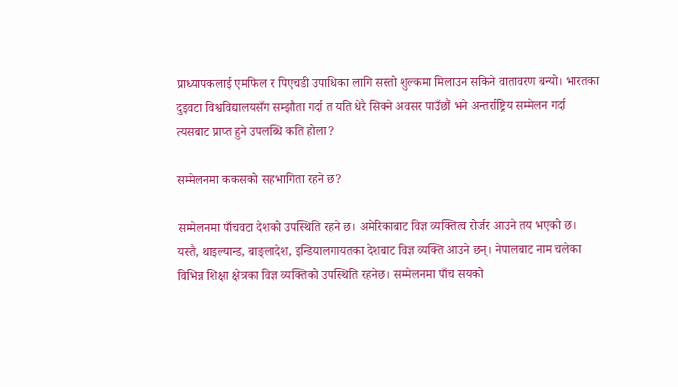प्राध्यापकलाई एमफिल र पिएचडी उपाधिका लागि सस्तो शुल्कमा मिलाउन सकिने वातावरण बन्यो। भारतका दुइवटा विश्वविद्यालयसँग सम्झौता गर्दा त यति धेरै सिक्ने अवसर पाउँछौं भने अन्तर्राष्ट्रिय सम्मेलन गर्दा त्यसबाट प्राप्त हुने उपलब्धि कति होला?

सम्मेलनमा ककसको सहभागिता रहने छ?

सम्मेलनमा पाँचवटा देशको उपस्थिति रहने छ। अमेरिकाबाट विज्ञ व्यक्तित्व रोर्जर आउने तय भएको छ। यस्तै, थाइल्यान्ड, बाङ्लादेश, इन्डियालगायतका देशबाट विज्ञ व्यक्ति आउने छन्। नेपालबाट नाम चलेका विभिन्न शिक्षा क्षेत्रका विज्ञ व्यक्तिको उपस्थिति रहनेछ। सम्मेलनमा पाँच सयको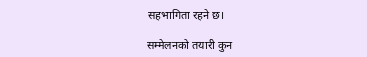सहभागिता रहने छ।

सम्मेलनको तयारी कुन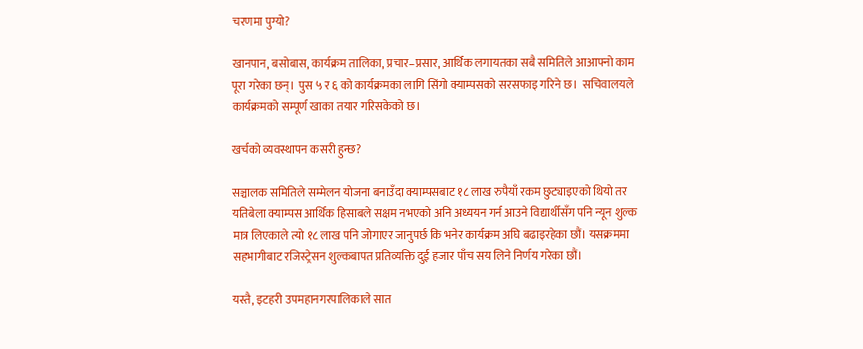चरणमा पुग्यो?

खानपान, बसोबास, कार्यक्रम तालिका, प्रचार–प्रसार, आर्थिक लगायतका सबै समितिले आआफ्नो काम पूरा गरेका छन्। पुस ५ र ६ को कार्यक्रमका लागि सिंगो क्याम्पसको सरसफाइ गरिने छ।  सचिवालयले कार्यक्रमको सम्पूर्ण खाका तयार गरिसकेको छ।

खर्चको व्यवस्थापन कसरी हुन्छ?

सञ्चालक समितिले सम्मेलन योजना बनाउँदा क्याम्पसबाट १८ लाख रुपैयाँ रकम छुट्याइएको थियो तर यतिबेला क्याम्पस आर्थिक हिसाबले सक्षम नभएको अनि अध्ययन गर्न आउने विद्यार्थीसँग पनि न्यून शुल्क मात्र लिएकाले त्यो १८ लाख पनि जोगाएर जानुपर्छ कि भनेर कार्यक्रम अघि बढाइरहेका छौं। यसक्रममा सहभागीबाट रजिस्ट्रेसन शुल्कबापत प्रतिव्यक्ति दुई हजार पाँच सय लिने निर्णय गरेका छौं।

यस्तै, इटहरी उपमहानगरपालिकाले सात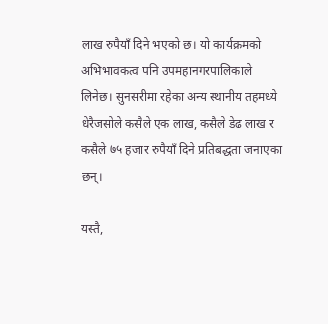लाख रुपैयाँ दिने भएको छ। यो कार्यक्रमको अभिभावकत्व पनि उपमहानगरपालिकाले लिनेछ। सुनसरीमा रहेका अन्य स्थानीय तहमध्ये धेरैजसोले कसैले एक लाख, कसैले डेढ लाख र कसैले ७५ हजार रुपैयाँ दिने प्रतिबद्धता जनाएका छन्।

यस्तै,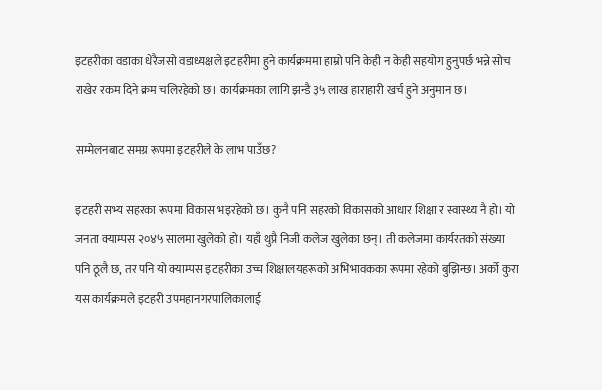इटहरीका वडाका धेरैजसो वडाध्यक्षले इटहरीमा हुने कार्यक्रममा हाम्रो पनि केही न केही सहयोग हुनुपर्छ भन्ने सोच राखेर रकम दिने क्रम चलिरहेको छ। कार्यक्रमका लागि झन्डै ३५ लाख हाराहारी खर्च हुने अनुमान छ।

सम्मेलनबाट समग्र रूपमा इटहरीले के लाभ पाउँछ?

इटहरी सभ्य सहरका रूपमा विकास भइरहेको छ। कुनै पनि सहरको विकासको आधार शिक्षा र स्वास्थ्य नै हो। यो जनता क्याम्पस २०४५ सालमा खुलेको हो। यहाँ थुप्रै निजी कलेज खुलेका छन्। ती कलेजमा कार्यरतको संख्या पनि ठूलै छ, तर पनि यो क्याम्पस इटहरीका उच्च शिक्षालयहरूको अभिभावकका रूपमा रहेको बुझिन्छ। अर्को कुरा यस कार्यक्रमले इटहरी उपमहानगरपालिकालाई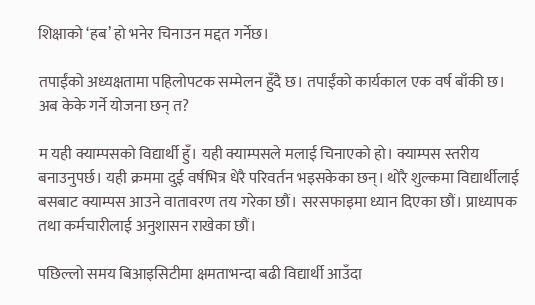शिक्षाको ‘हब’ हो भनेर चिनाउन मद्दत गर्नेछ।

तपाईंको अध्यक्षतामा पहिलोपटक सम्मेलन हुँदै छ। तपाईंको कार्यकाल एक वर्ष बाँकी छ। अब केके गर्ने योजना छन् त?

म यही क्याम्पसको विद्यार्थी हुँ। यही क्याम्पसले मलाई चिनाएको हो। क्याम्पस स्तरीय बनाउनुपर्छ। यही क्रममा दुई वर्षभित्र धेरै परिवर्तन भइसकेका छन्। थोरै शुल्कमा विद्यार्थीलाई बसबाट क्याम्पस आउने वातावरण तय गरेका छौं। सरसफाइमा ध्यान दिएका छौं। प्राध्यापक तथा कर्मचारीलाई अनुशासन राखेका छौं।

पछिल्लो समय बिआइसिटीमा क्षमताभन्दा बढी विद्यार्थी आउँदा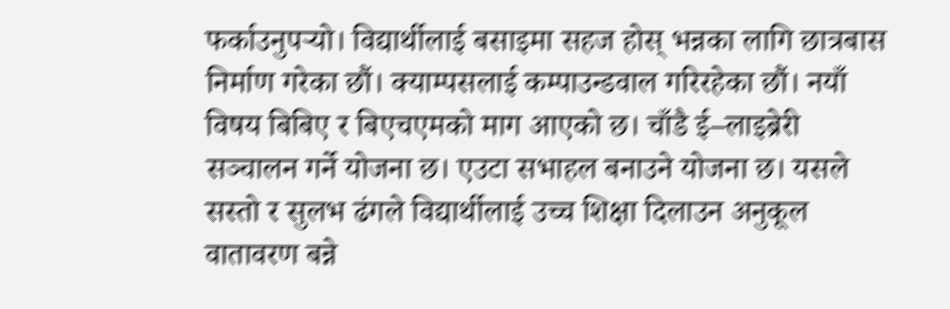फर्काउनुपर्‍यो। विद्यार्थीलाई बसाइमा सहज होस् भन्नका लागि छात्रबास निर्माण गरेका छौं। क्याम्पसलाई कम्पाउन्डवाल गरिरहेका छौं। नयाँ विषय बिबिए र बिएचएमको माग आएको छ। चाँडै ई–लाइब्रेरी सञ्चालन गर्ने योजना छ। एउटा सभाहल बनाउने योजना छ। यसले सस्तो र सुलभ ढंगले विद्यार्थीलाई उच्च शिक्षा दिलाउन अनुकूल वातावरण बन्ने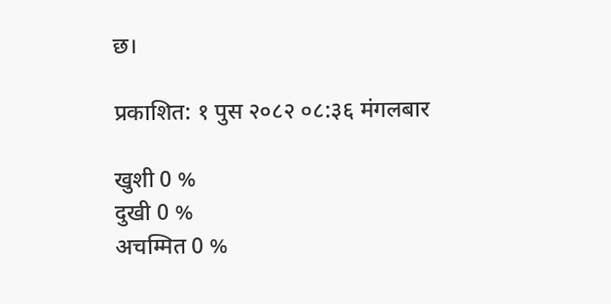छ।

प्रकाशित: १ पुस २०८२ ०८:३६ मंगलबार

खुशी 0 %
दुखी 0 %
अचम्मित 0 %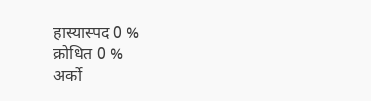हास्यास्पद 0 %
क्रोधित 0 %
अर्को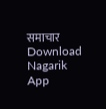समाचार
Download Nagarik App